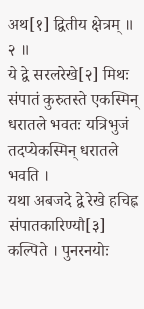अथ[१] द्वितीय क्षेत्रम् ॥ २ ॥
ये द्वे सरलरेखे[२] मिथः संपातं कुरुतस्ते एकस्मिन् धरातले भवतः यत्रिभुजं तदप्येकस्मिन् धरातले भवति ।
यथा अबजदे द्वे रेखे हचिह्न संपातकारिण्यौ[३] कल्पिते । पुनरनयोः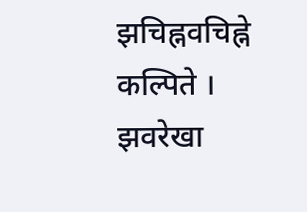झचिह्नवचिह्ने कल्पिते । झवरेखा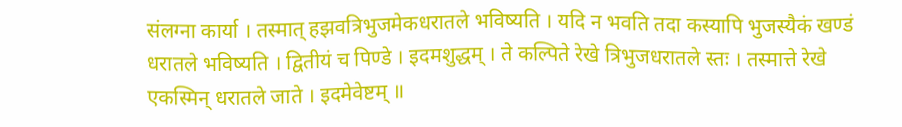संलग्ना कार्या । तस्मात् हझवत्रिभुजमेकधरातले भविष्यति । यदि न भवति तदा कस्यापि भुजस्यैकं खण्डं धरातले भविष्यति । द्वितीयं च पिण्डे । इदमशुद्धम् । ते कल्पिते रेखे त्रिभुजधरातले स्तः । तस्मात्ते रेखे एकस्मिन् धरातले जाते । इदमेवेष्टम् ॥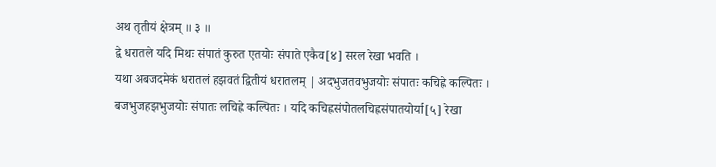अथ तृतीयं क्षेत्रम् ॥ ३ ॥
द्वे धरातले यदि मिथः संपातं कुरुत एतयोः संपाते एकैव[४] सरल रेखा भवति ।
यथा अबजदमेकं धरातलं हझवतं द्वितीयं धरातलम् | अदभुजतवभुजयोः संपातः कचिह्ने कल्पितः । बजभुजहझभुजयोः संपातः लचिह्ने कल्पितः । यदि कचिह्नसंपोतलचिह्नसंपातयोर्या[५] रेखा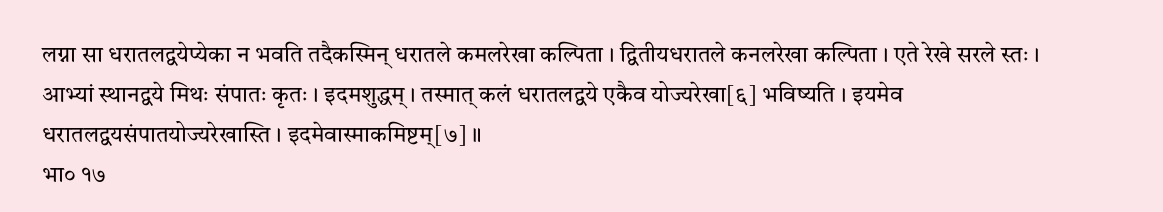लग्ना सा धरातलद्वयेप्येका न भवति तदैकस्मिन् धरातले कमलरेखा कल्पिता । द्वितीयधरातले कनलरेखा कल्पिता । एते रेखे सरले स्तः । आभ्यां स्थानद्वये मिथः संपातः कृतः । इदमशुद्धम् । तस्मात् कलं धरातलद्वये एकैव योज्यरेखा[६] भविष्यति । इयमेव धरातलद्वयसंपातयोज्यरेखास्ति । इदमेवास्माकमिष्टम्[७] ॥
भा० १७